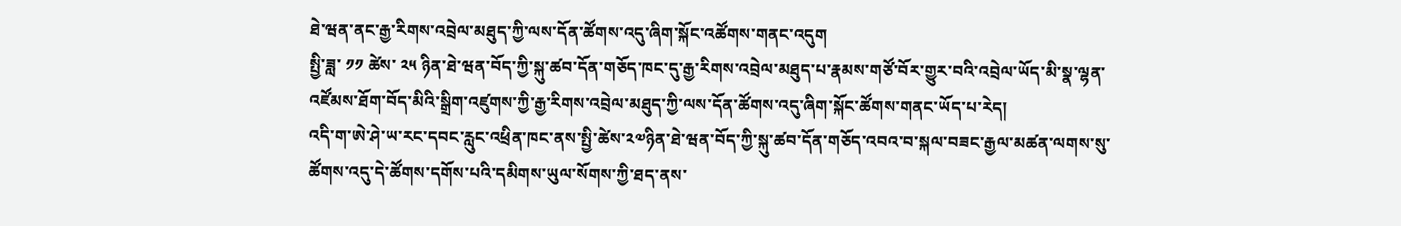ཐེ་ཝན་ནང་རྒྱ་རིགས་འབྲེལ་མཐུད་ཀྱི་ལས་དོན་ཚོགས་འདུ་ཞིག་སྐོང་འཚོགས་གནང་འདུག
སྤྱི་ཟླ་ ༡༡ ཚེས་ ༢༥ ཉིན་ཐེ་ཝན་བོད་ཀྱི་སྐུ་ཚབ་དོན་གཅོད་ཁང་དུ་རྒྱ་རིགས་འབྲེལ་མཐུད་པ་རྣམས་གཙོ་བོར་གྱུར་བའི་འབྲེལ་ཡོད་མི་སྣ་ལྷན་འཛོམས་ཐོག་བོད་མིའི་སྒྲིག་འཛུགས་ཀྱི་རྒྱ་རིགས་འབྲེལ་མཐུད་ཀྱི་ལས་དོན་ཚོགས་འདུ་ཞིག་སྐོང་ཚོགས་གནང་ཡོད་པ་རེད།
འདི་ག་ཨེ་ཤེ་ཡ་རང་དབང་རླུང་འཕྲིན་ཁང་ནས་སྤྱི་ཚེས་༢༧ཉིན་ཐེ་ཝན་བོད་ཀྱི་སྐུ་ཚབ་དོན་གཅོད་འབའ་བ་སྐལ་བཟང་རྒྱལ་མཚན་ལགས་སུ་ཚོགས་འདུ་དེ་ཚོགས་དགོས་པའི་དམིགས་ཡུལ་སོགས་ཀྱི་ཐད་ནས་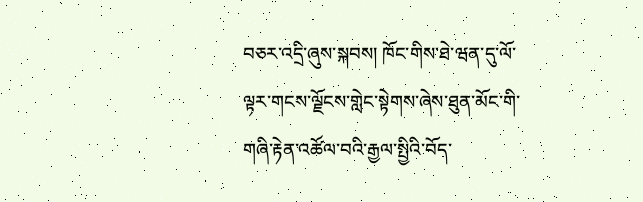བཅར་འདྲི་ཞུས་སྐབས། ཁོང་གིས་ཐེ་ཝན་དུ་ལོ་ལྟར་གངས་ལྗོངས་གླེང་སྟེགས་ཞེས་ཐུན་མོང་གི་གཞི་རྟེན་འཚོལ་བའི་རྒྱལ་སྤྱིའི་བོད་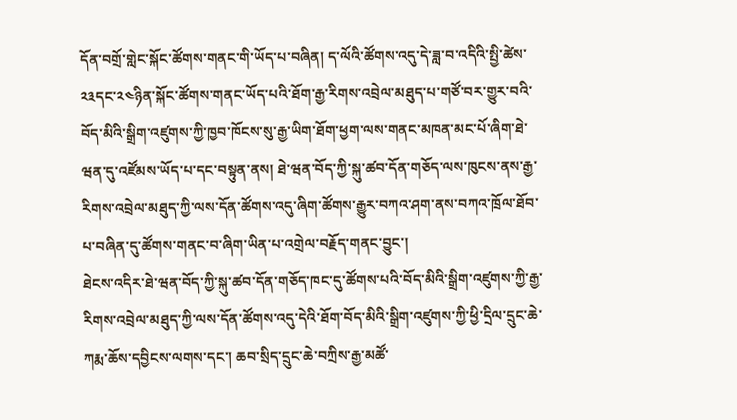དོན་བགྲོ་གླེང་སྐོང་ཚོགས་གནང་གི་ཡོད་པ་བཞིན། ད་ལོའི་ཚོགས་འདུ་དེ་ཟླ་བ་འདིའི་སྤྱི་ཚེས་༢༣དང་༢༤ཉིན་སྐོང་ཚོགས་གནང་ཡོད་པའི་ཐོག་རྒྱ་རིགས་འབྲེལ་མཐུད་པ་གཙོ་བར་གྱུར་བའི་བོད་མིའི་སྒྲིག་འཛུགས་ཀྱི་ཁྱབ་ཁོངས་སུ་རྒྱ་ཡིག་ཐོག་ཕྱག་ལས་གནང་མཁན་མང་པོ་ཞིག་ཐེ་ཝན་དུ་འཛོམས་ཡོད་པ་དང་བསྟུན་ནས། ཐེ་ཝན་བོད་ཀྱི་སྐུ་ཚབ་དོན་གཅོད་ལས་ཁུངས་ནས་རྒྱ་རིགས་འབྲེལ་མཐུད་ཀྱི་ལས་དོན་ཚོགས་འདུ་ཞིག་ཚོགས་རྒྱུར་བཀའ་ཤག་ནས་བཀའ་ཁྲོལ་ཐོབ་པ་བཞིན་དུ་ཚོགས་གནང་བ་ཞིག་ཡིན་པ་འགྲེལ་བརྗོད་གནང་བྱུང་།
ཐེངས་འདིར་ཐེ་ཝན་བོད་ཀྱི་སྐུ་ཚབ་དོན་གཅོད་ཁང་དུ་ཚོགས་པའི་བོད་མིའི་སྒྲིག་འཛུགས་ཀྱི་རྒྱ་རིགས་འབྲེལ་མཐུད་ཀྱི་ལས་དོན་ཚོགས་འདུ་དེའི་ཐོག་བོད་མིའི་སྒྲིག་འཛུགས་ཀྱི་ཕྱི་དྲིལ་དྲུང་ཆེ་ཀརྨ་ཆོས་དབྱིངས་ལགས་དང་། ཆབ་སྲིད་དྲུང་ཆེ་བཀྲིས་རྒྱ་མཚོ་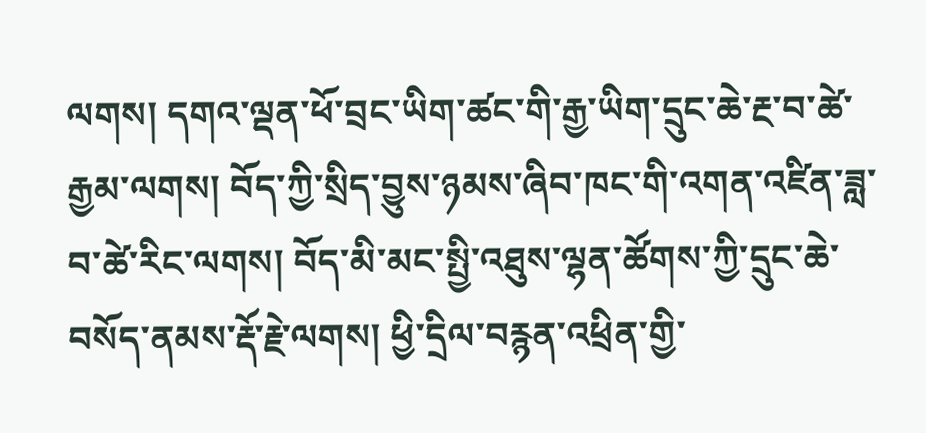ལགས། དགའ་ལྡན་ཕོ་བྲང་ཡིག་ཚང་གི་རྒྱ་ཡིག་དྲུང་ཆེ་རྔ་བ་ཚེ་རྒྱམ་ལགས། བོད་ཀྱི་སྲིད་བྱུས་ཉམས་ཞིབ་ཁང་གི་འགན་འཛིན་ཟླ་བ་ཚེ་རིང་ལགས། བོད་མི་མང་སྤྱི་འཐུས་ལྷན་ཚོགས་ཀྱི་དྲུང་ཆེ་བསོད་ནམས་རྡོ་རྗེ་ལགས། ཕྱི་དྲིལ་བརྙན་འཕྲིན་གྱི་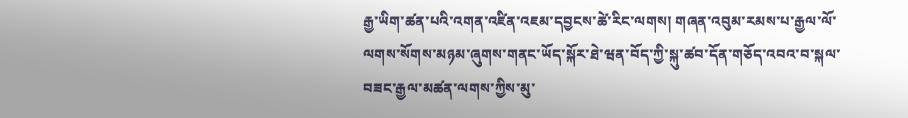རྒྱ་ཡིག་ཚན་པའི་འགན་འཛིན་འཇམ་དབྱངས་ཚེ་རིང་ལགས། གཞན་འབུམ་རམས་པ་རྒྱལ་ལོ་ལགས་སོགས་མཉམ་ཞུགས་གནང་ཡོད་སྐོར་ཐེ་ཝན་བོད་ཀྱི་སྐུ་ཚབ་དོན་གཅོད་འབའ་བ་སྐལ་བཟང་རྒྱལ་མཚན་ལགས་ཀྱིས་མུ་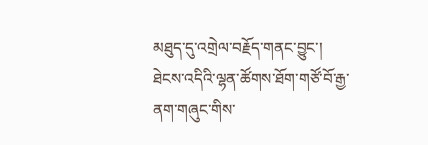མཐུད་དུ་འགྲེལ་བརྗོད་གནང་བྱུང་། ཐེངས་འདིའི་ལྷན་ཚོགས་ཐོག་གཙོ་བོ་རྒྱ་ནག་གཞུང་གིས་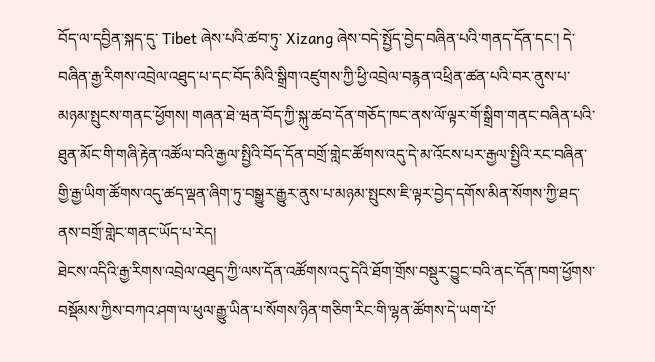བོད་ལ་དབྱིན་སྐད་དུ་ Tibet ཞེས་པའི་ཚབ་ཏུ་ Xizang ཞེས་བདེ་སྤྱོད་བྱེད་བཞིན་པའི་གནད་དོན་དང་། དེ་བཞིན་རྒྱ་རིགས་འབྲེལ་འཐུད་པ་དང་བོད་མིའི་སྒྲིག་འཛུགས་ཀྱི་ཕྱི་འབྲེལ་བརྙན་འཕྲིན་ཚན་པའི་བར་ནུས་པ་མཉམ་སྤུངས་གནང་ཕྱོགས། གཞན་ཐེ་ཝན་བོད་ཀྱི་སྐུ་ཚབ་དོན་གཅོད་ཁང་ནས་ལོ་ལྟར་གོ་སྒྲིག་གནང་བཞིན་པའི་ཐུན་མོང་གི་གཞི་རྟེན་འཚོལ་བའི་རྒྱལ་སྤྱིའི་བོད་དོན་བགྲོ་གླེང་ཚོགས་འདུ་དེ་མ་འོངས་པར་རྒྱལ་སྤྱིའི་རང་བཞིན་གྱི་རྒྱ་ཡིག་ཚོགས་འདུ་ཚད་ལྡན་ཞིག་ཏུ་བསྒྱུར་རྒྱུར་ནུས་པ་མཉམ་སྤུངས་ཇི་ལྟར་བྱེད་དགོས་མིན་སོགས་ཀྱི་ཐད་ནས་བགྲོ་གླེང་གནང་ཡོད་པ་རེད།
ཐེངས་འདིའི་རྒྱ་རིགས་འབྲེལ་འཐུད་ཀྱི་ལས་དོན་འཚོགས་འདུ་དེའི་ཐོག་གྲོས་བསྡུར་བྱུང་བའི་ནང་དོན་ཁག་ཕྱོགས་བསྡོམས་ཀྱིས་བཀའ་ཤག་ལ་ཕུལ་རྒྱུ་ཡིན་པ་སོགས་ཉིན་གཅིག་རིང་གི་ལྷན་ཚོགས་དེ་ཡག་པོ་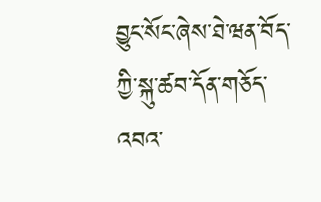བྱུང་སོང་ཞེས་ཐེ་ཝན་བོད་ཀྱི་སྐུ་ཚབ་དོན་གཅོད་འབའ་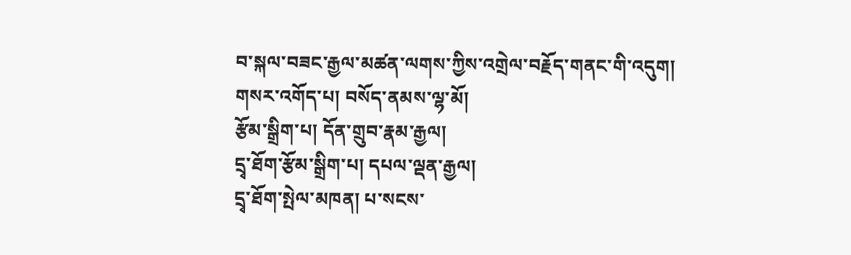བ་སྐལ་བཟང་རྒྱལ་མཚན་ལགས་ཀྱིས་འགྲེལ་བརྗོད་གནང་གི་འདུག།
གསར་འགོད་པ། བསོད་ནམས་ལྷ་མོ།
རྩོམ་སྒྲིག་པ། དོན་གྲུབ་རྣམ་རྒྱལ།
དྲྭ་ཐོག་རྩོམ་སྒྲིག་པ། དཔལ་ལྡན་རྒྱལ།
དྲྭ་ཐོག་སྤེལ་མཁན། པ་སངས་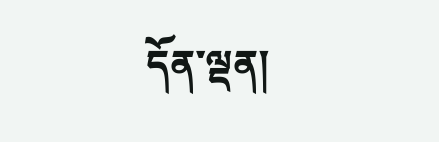དོན་ལྡན།